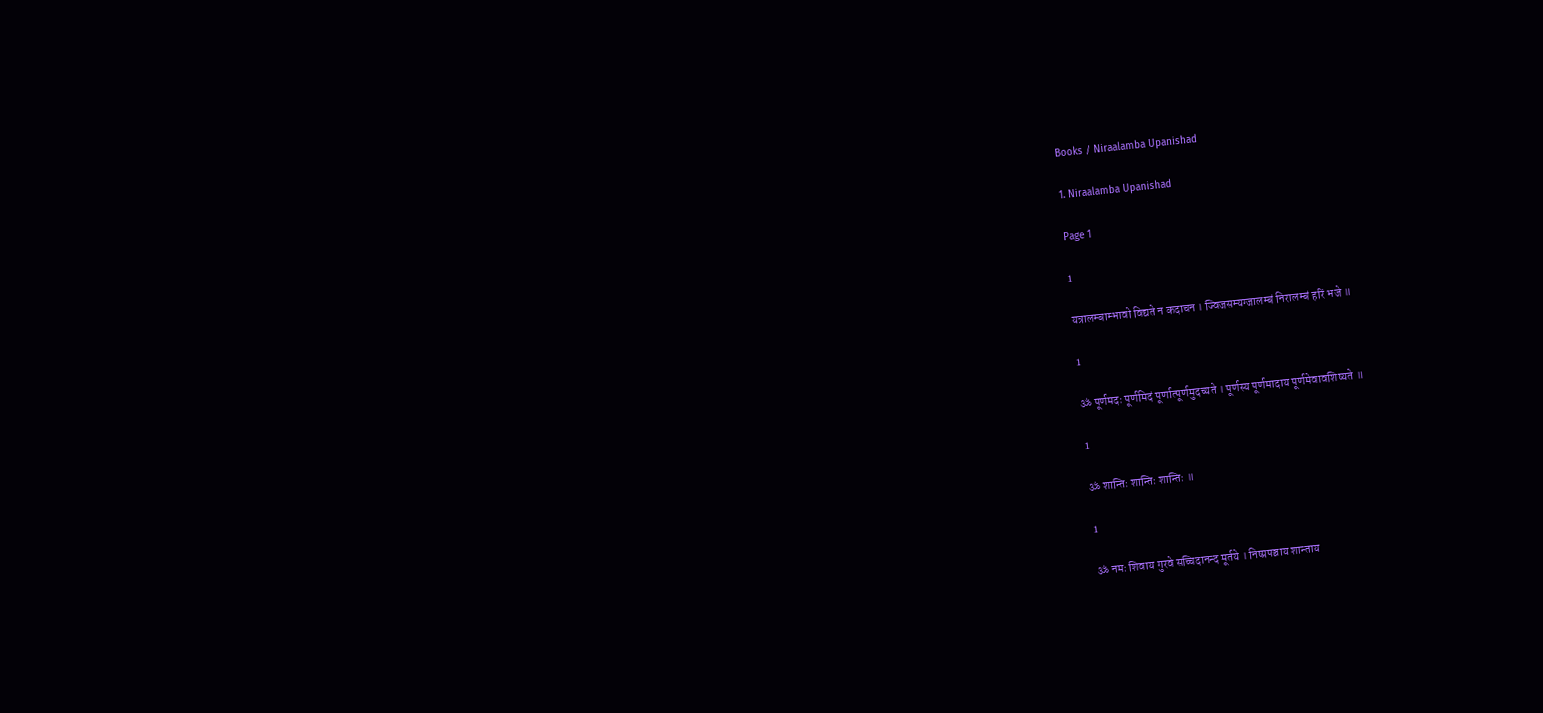Books / Niraalamba Upanishad

1. Niraalamba Upanishad

Page 1

1

यत्रालम्बाम्भावो विद्यते न कदाचन । ज्विजसम्यग्जालम्बं निरालम्बं हरिं भजे ॥

1

ॐ पूर्णमदः पूर्णमिदं पूर्णात्पूर्णमुदच्यते । पूर्णस्य पूर्णमादाय पूर्णमेवावशिष्यते ॥

1

ॐ शान्तिः शान्तिः शान्तिः ॥

1

ॐ नमः शिवाय गुरवे सच्चिदानन्द मूर्तये । निष्प्रपञ्चाय शान्ताय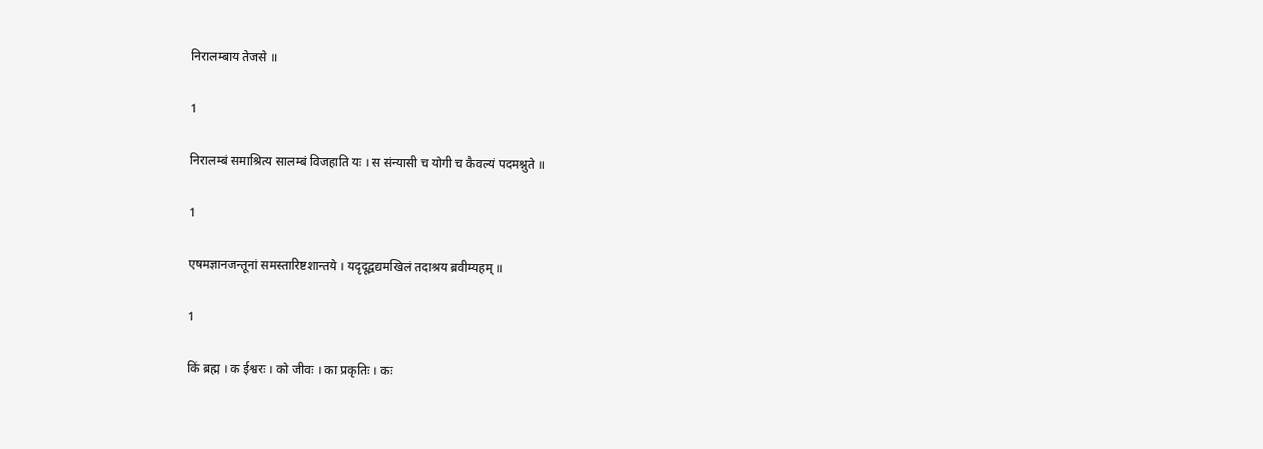निरालम्बाय तेजसे ॥

1

निरालम्बं समाश्रित्य सालम्बं विजहाति यः । स संन्यासी च योगी च कैवल्यं पदमश्नुते ॥

1

एषमज्ञानजन्तूनां समस्तारिष्टशान्तये । यदृदूद्वद्यमखिलं तदाश्रय ब्रवीम्यहम् ॥

1

किं ब्रह्म । क ईश्वरः । को जीवः । का प्रकृतिः । कः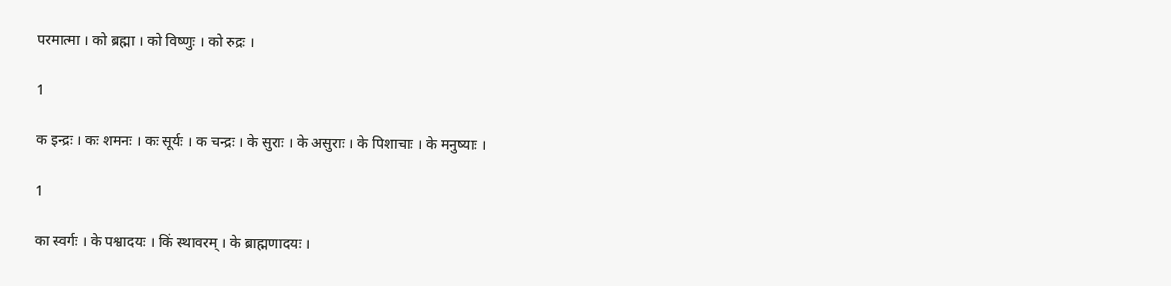परमात्मा । को ब्रह्मा । को विष्णुः । को रुद्रः ।

1

क इन्द्रः । कः शमनः । कः सूर्यः । क चन्द्रः । के सुराः । के असुराः । के पिशाचाः । के मनुष्याः ।

1

का स्वर्गः । के पश्वादयः । किं स्थावरम् । के ब्राह्मणादयः ।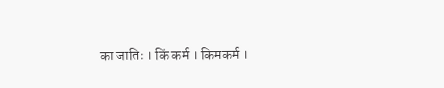का जातिः । किं कर्म । किमकर्म ।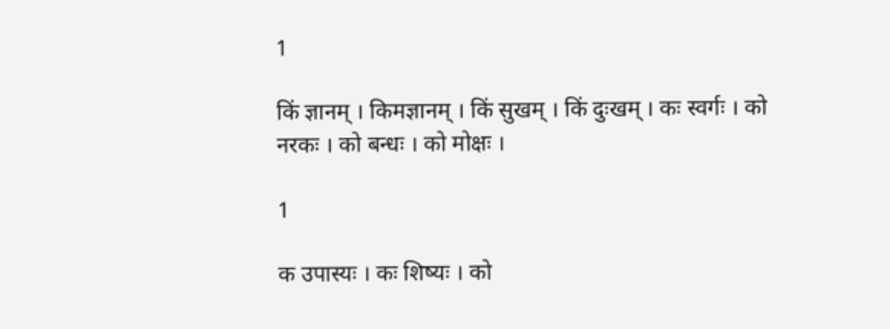1

किं ज्ञानम् । किमज्ञानम् । किं सुखम् । किं दुःखम् । कः स्वर्गः । को नरकः । को बन्धः । को मोक्षः ।

1

क उपास्यः । कः शिष्यः । को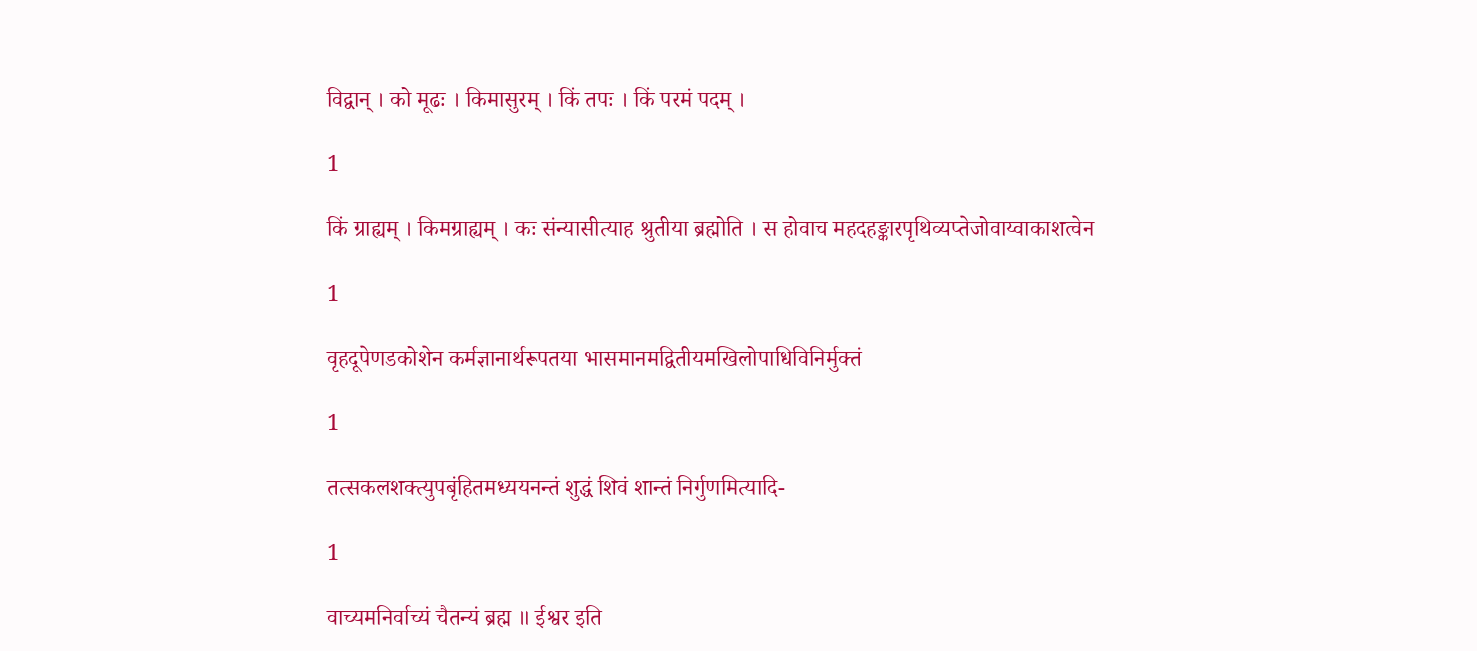विद्वान् । को मूढः । किमासुरम् । किं तपः । किं परमं पदम् ।

1

किं ग्राह्यम् । किमग्राह्यम् । कः संन्यासीत्याह श्रुतीया ब्रह्मोति । स होवाच महदहङ्कारपृथिव्यप्तेजोवाय्वाकाशत्वेन

1

वृहदूपेणडकोशेन कर्मज्ञानार्थरूपतया भासमानमद्वितीयमखिलोपाधिविनिर्मुक्तं

1

तत्सकलशक्त्युपबृंहितमध्ययनन्तं शुद्धं शिवं शान्तं निर्गुणमित्यादि-

1

वाच्यमनिर्वाच्यं चैतन्यं ब्रह्म ॥ ईश्वर इति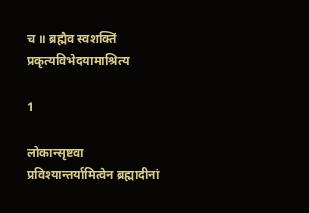च ॥ ब्रह्मैव स्वशक्तिं प्रकृत्यविभेदयामाश्रित्य

1

लोकान्सृष्टवा प्रविश्यान्तर्यामित्वेन ब्रह्मादीनां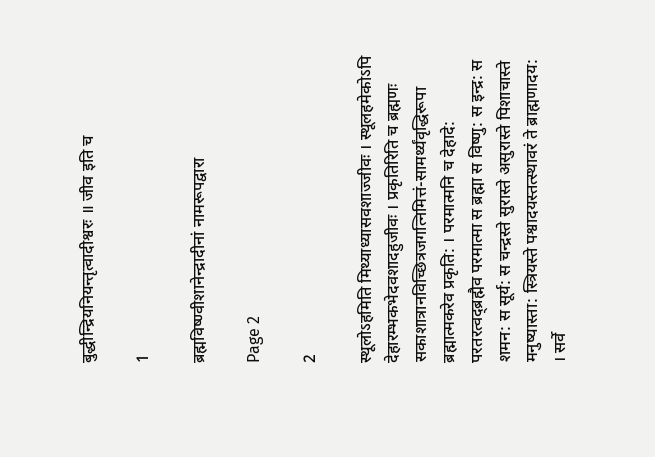बुद्धीन्द्रियनियन्तृत्वादीश्वरः ॥ जीव इति च

1

ब्रह्मविष्ण्वीशानेन्द्रादीनां नामरूपद्वारा

Page 2

2

स्थूलोऽहमिति मिथ्याध्यासवशाज्जीवः । स्थूलहमेकोऽपि देहारम्भकभेदवशादहुजीवः । प्रकृतिरिति च ब्रह्मणः सकाशात्रानविच्छित्रजगत्निमित्तं-सामर्थ्यंवृद्धिरूपा ब्रह्मात्मकरेव प्रकृति: । परमात्मनि च देहादे: परतरत्वद्ब्रह्मैव परमात्मा स ब्रह्मा स विष्णु: स इन्द्र: स शमन: स सूर्य: स चन्द्रस्ते सुरास्ते असुरास्ते पिशाचास्ते मनुष्यास्ता: स्त्रियस्ते पश्वादयस्तत्स्थावरं ते ब्राह्मणादय: । सर्वे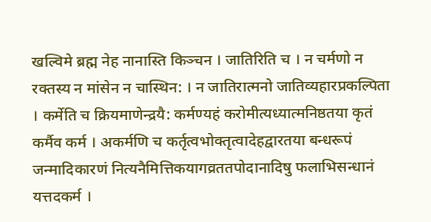खल्विमे ब्रह्म नेह नानास्ति किञ्चन । जातिरिति च । न चर्मणो न रक्तस्य न मांसेन न चास्थिन: । न जातिरात्मनो जातिव्यहारप्रकल्पिता । कर्मेति च क्रियमाणेन्द्रयै: कर्मण्यहं करोमीत्यध्यात्मनिष्ठतया कृतं कर्मैव कर्म । अकर्मणि च कर्तृत्वभोक्तृत्वादेहद्वारतया बन्धरूपं जन्मादिकारणं नित्यनैमित्तिकयागव्रततपोदानादिषु फलाभिसन्धानं यत्तदकर्म ।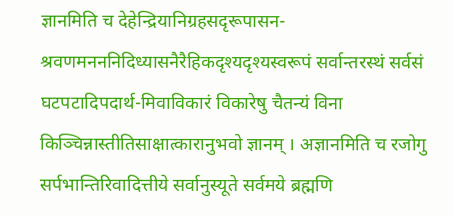ज्ञानमिति च देहेन्द्रियानिग्रहसदृरूपासन-श्रवणमनननिदिध्यासनैरैहिकदृश्यदृश्यस्वरूपं सर्वान्तरस्थं सर्वसं घटपटादिपदार्थ-मिवाविकारं विकारेषु चैतन्यं विना किञ्चिन्नास्तीतिसाक्षात्कारानुभवो ज्ञानम् । अज्ञानमिति च रजोगु सर्पभान्तिरिवादित्तीये सर्वानुस्यूते सर्वमये ब्रह्मणि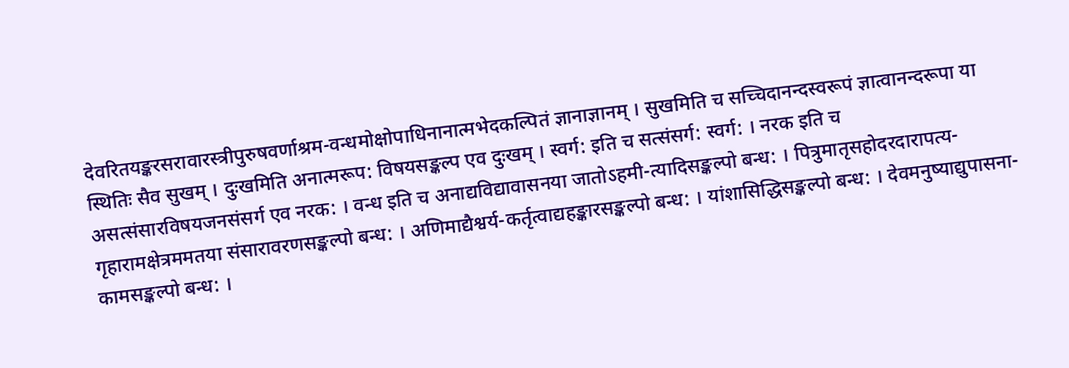देवरितयङ्करसरावारस्त्रीपुरुषवर्णाश्रम-वन्धमोक्षोपाधिनानात्मभेदकल्पितं ज्ञानाज्ञानम् । सुखमिति च सच्चिदानन्दस्वरूपं ज्ञात्वानन्दरूपा या स्थितिः सैव सुखम् । दुःखमिति अनात्मरूप: विषयसङ्कल्प एव दुःखम् । स्वर्ग: इति च सत्संसर्ग: स्वर्ग: । नरक इति च असत्संसारविषयजनसंसर्ग एव नरक: । वन्ध इति च अनाद्यविद्यावासनया जातोऽहमी-त्यादिसङ्कल्पो बन्ध: । पित्रुमातृसहोदरदारापत्य-गृहारामक्षेत्रममतया संसारावरणसङ्कल्पो बन्ध: । अणिमाद्यैश्वर्य-कर्तृत्वाद्यहङ्कारसङ्कल्पो बन्ध: । यांशासिद्धिसङ्कल्पो बन्ध: । देवमनुष्याद्युपासना-कामसङ्कल्पो बन्ध: ।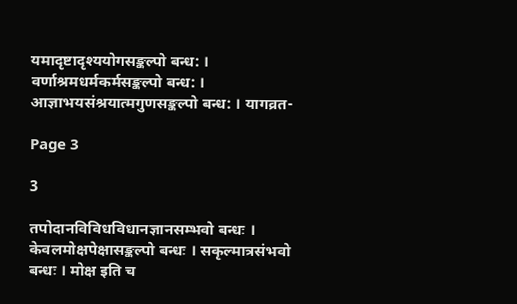यमादृष्टादृश्ययोगसङ्कल्पो बन्ध: । वर्णाश्रमधर्मकर्मसङ्कल्पो बन्ध: । आज्ञाभयसंश्रयात्मगुणसङ्कल्पो बन्ध: । यागव्रत-

Page 3

3

तपोदानविविधविधानज्ञानसम्भवो बन्धः । केवलमोक्षपेक्षासङ्कल्पो बन्धः । सकृल्मात्रसंभवो बन्धः । मोक्ष इति च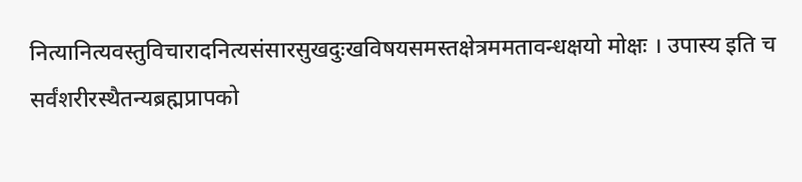नित्यानित्यवस्तुविचारादनित्यसंसारसुखदुःखविषयसमस्तक्षेत्रममतावन्धक्षयो मोक्षः । उपास्य इति च सर्वंशरीरस्थैतन्यब्रह्मप्रापको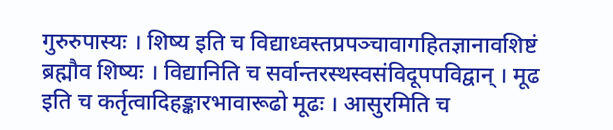गुरुरुपास्यः । शिष्य इति च विद्याध्वस्तप्रपञ्चावागहितज्ञानावशिष्टं ब्रह्मौव शिष्यः । विद्यानिति च सर्वान्तरस्थस्वसंविदूपपविद्वान् । मूढ इति च कर्तृत्वादिहङ्कारभावारूढो मूढः । आसुरमिति च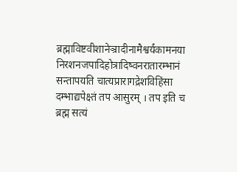ब्रह्माविष्टवीशानेञ्रादीनामैश्वर्यंकामनया निरशनजपादिहोत्रादिष्वनरातारम्भानं सन्तापयति चात्यप्रारागद्रेशविहिंसा दम्भाद्यपेक्ष्तं तप आसुरम् । तप इति च ब्रह्म सत्यं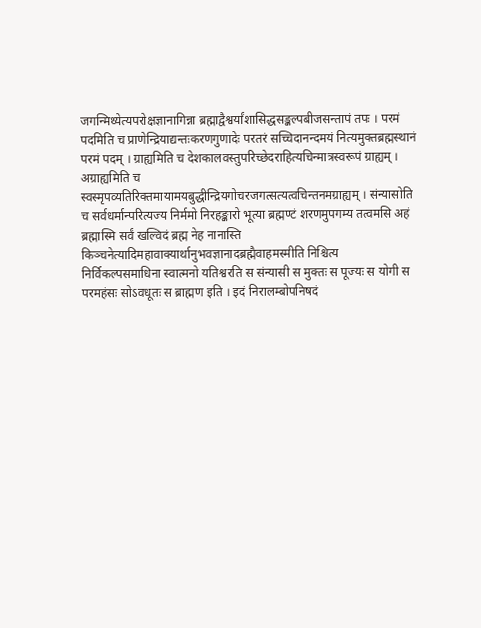जगन्मिथ्येत्यपरोक्षज्ञानागिन्ना ब्रह्माद्वैश्वर्यांशासिद्धसङ्कल्पबीजसन्तापं तपः । परमं पदमिति च प्राणेन्द्रियाद्यन्तःकरणगुणादेः परतरं सच्चिदानन्दमयं नित्यमुक्तब्रह्मस्थानं परमं पदम् । ग्राह्यमिति च देशकालवस्तुपरिच्छेदराहित्यचिन्मात्रस्वरूपं ग्राह्यम् । अग्राह्यमिति च स्वस्मृपव्यतिरिक्तमायामयबुद्धीन्द्रियगोचरजगत्सत्यत्वचिन्तनमग्राह्यम् । संन्यासोति च सर्वधर्मान्परित्यज्य निर्ममो निरहङ्कारो भूत्या ब्रह्मण्टं शरणमुपगम्य तत्वमसि अहं ब्रह्मास्मि सर्वं खल्विदं ब्रह्म नेह नानास्ति किञ्चनेत्यादिमहावाक्यार्थानुभवज्ञानादब्रह्मैवाहमस्मीति निश्चित्य निर्विकल्पसमाधिना स्वात्मनो यतिश्वरति स संन्यासी स मुक्तः स पूज्यः स योगी स परमहंसः सोऽवधूतः स ब्राह्मण इति । इदं निरालम्बोपनिषदं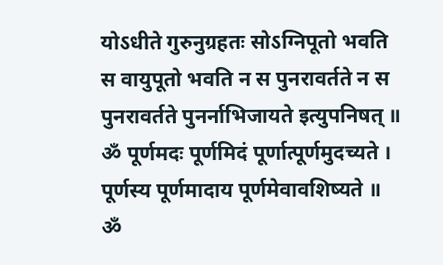योऽधीते गुरुनुग्रहतः सोऽग्निपूतो भवति स वायुपूतो भवति न स पुनरावर्तते न स पुनरावर्तते पुनर्नाभिजायते इत्युपनिषत् ॥ ॐ पूर्णमदः पूर्णमिदं पूर्णात्पूर्णमुदच्यते । पूर्णस्य पूर्णमादाय पूर्णमेवावशिष्यते ॥ ॐ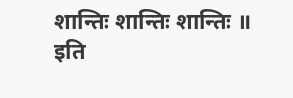शान्तिः शान्तिः शान्तिः ॥ इति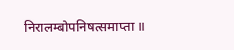निरालम्बोपनिषत्समाप्ता ॥